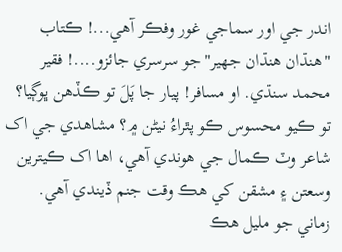اندر جي اور سماجي غور وفڪر آهي...! ڪتاب "هنڌان هنڌان جهير"جو سرسري جائزو....! فقير محمد سنڌي. او مسافر! پيار جا پَلَ تو ڪڏهن ڀوڳيا؟ تو ڪيو محسوس ڪو پٿراءُ نيڻن ۾؟ مشاهدي جي اک شاعر وٽ ڪمال جي هوندي آهي، اها اک ڪيترين وسعتن ۽ مشقن کي هڪ وقت جنم ڏيندي آهي. زماني جو مليل هڪ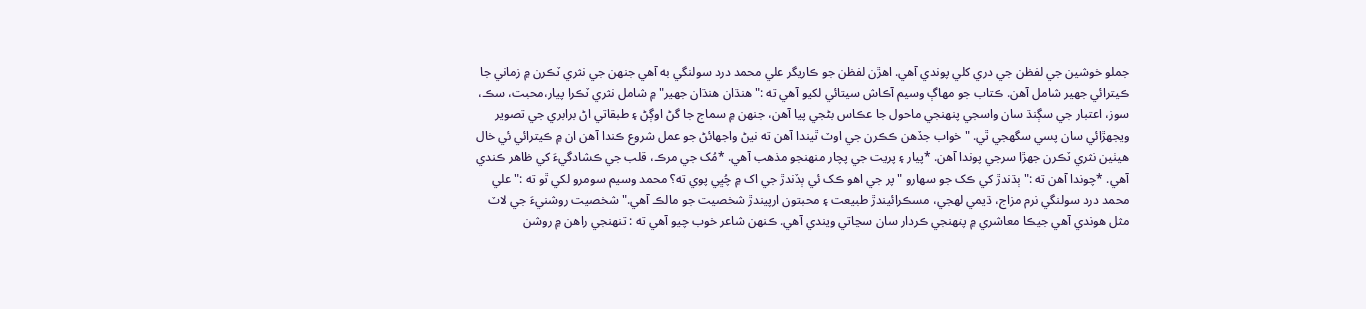جملو خوشين جي لفظن جي دري کلي پوندي آهي. اهڙن لفظن جو ڪاريگر علي محمد درد سولنگي به آهي جنهن جي نثري ٽڪرن ۾ زماني جا ڪيترائي جهير شامل آهن. ڪتاب جو مهاڳ وسيم آڪاش سيتائي لکيو آهي ته :"هنڌان هنڌان جهير" ۾ شامل نثري ٽڪرا پيار،محبت، سڪ، سوز، اعتبار جي سڳنڌ سان واسجي پنهنجي ماحول جا عڪاس بڻجي پيا آهن، جنهن ۾ سماج جا گڻ اوڳڻ ۽ طبقاتي اڻ برابري جي تصوير ويجهڙائي سان پسي سگهجي ٿي. " خواب جڏھن ڪڪرن جي اوٽ ٿيندا آهن ته نيڻ واجهائڻ جو عمل شروع ڪندا آهن ان ۾ ڪيترائي ئي خال هيٺين نثري ٽڪرن جهڙا سرجي پوندا آهن. *پيار ۽ پريت جي پچار منهنجو مذهب آهي. *مُک جي مرڪ، قلب جي ڪشادگيءَ کي ظاهر ڪندي آهي. *چوندا آهن ته :" ٻڌندڙ کي ڪک جو سهارو "پر جي اهو ڪک ئي ٻڏندڙ جي اک ۾ چُڀي پوي ته؟ محمد وسيم سومرو لکي ٿو ته :" علي محمد درد سولنگي نرم مزاج، ڌيمي لهجي، مسڪرائيندڙ طبيعت ۽ محبتون ارپيندڙ شخصيت جو مالڪ آهي." شخصيت روشنيءَ جي لاٽ مثل هوندي آهي جيڪا معاشري ۾ پنهنجي ڪردار سان سڃاتي ويندي آهي. ڪنهن شاعر خوب چيو آهي ته : تنهنجي راهن ۾ روشن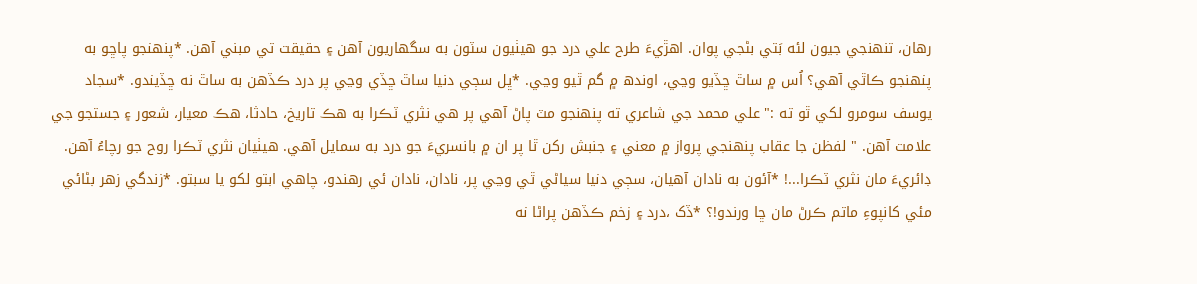رهان، تنهنجي جيون لئه بَتي بڻجي پوان. اهڙيءَ طرح علي درد جو هيٺيون سٽون به سگهاريون آهن ۽ حقيقت تي مبني آهن. *پنهنجو پاڇو به پنهنجو ڪاٿي آهي؟ اُس ۾ ساٿ ڇڏيو وڃي، اوندھ ۾ گم ٿيو وڃي. *ڀل سڄي دنيا ساٿ ڇڏي وڃي پر درد ڪڏهن به ساٿ نه ڇڏيندو. *سجاد يوسف سومرو لکي ٿو ته :" علي محمد جي شاعري ته پنهنجو مٽ پاڻ آهي پر هي نثري ٽڪرا به هڪ تاريخ، حادثا، هڪ معيار، شعور ۽ جستجو جي علامت آهن. " لفظن جا عقاب پنهنجي پرواز ۾ معني ۽ جنبش رکن ٿا پر ان ۾ بانسريءَ جو درد به سمايل آهي. ھيٺيان نثري ٽڪرا روح جو رچاءُ آهن. ڊائريءَ مان نثري ٽڪرا...! *آئون به نادان آهيان، سڄي دنيا سياڻي ٿي وڃي پر، نادان، نادان ئي رهندو، چاهي ابتو لکو يا سبتو. *زندگي زهر بڻائي مئي کانپوءِ ماتم ڪرڻ مان ڇا ورندو!؟ *ڏک ،درد ۽ زخم ڪڏهن پراڻا نه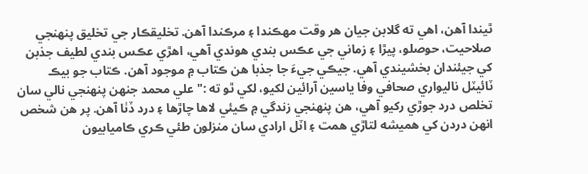ٿيندا آهن، اهي ته گلابن جيان هر وقت مهڪندا ۽ مرڪندا آهن. تخليقڪار جي تخليق پنهنجي صلاحيت، حوصلو، پيڙا ۽ زماني جي عڪس بندي هوندي آهي، اهڙي عڪس بندي لطيف جذبن کي جيئندان بخشيندي آهي. جيڪي جيءَ جا جذبا هن ڪتاب ۾ موجود آهن. ڪتاب جو بيڪ ٽائيٽل ناليواري صحافي وفا ياسين آرائين لکيو، لکي ٿو ته :" علي محمد جنهن پنهنجي نالي سان تخلص درد جوڙي رکيو آهي، هن پنهنجي زندگي ۾ ڪيئي لاها چاڙھا ۽ درد ڏٺا آهن. پر هن شخص انهن دردن کي هميشه لتاڙي همت ۽ اٽل ارادي سان منزلون طئي ڪري ڪاميابيون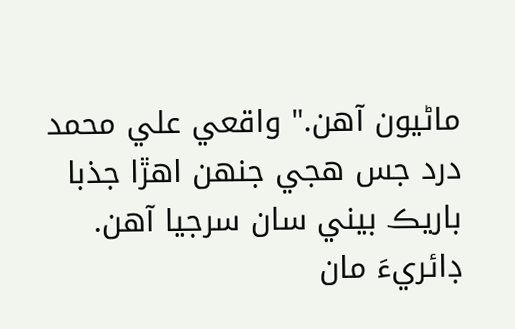ماڻيون آهن." واقعي علي محمد درد جس هجي جنهن اهڙا جذبا باريڪ بيني سان سرجيا آهن. ڊائريءَ مان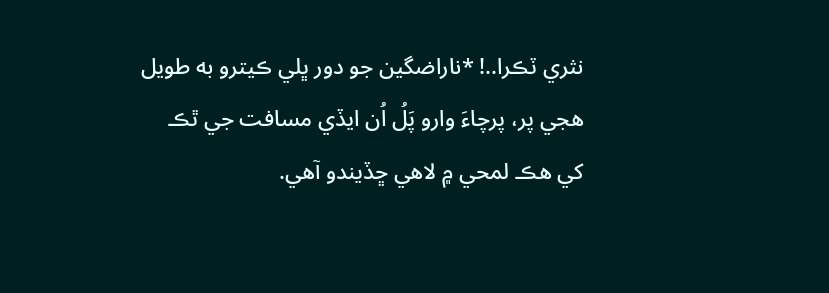نثري ٽڪرا..! *ناراضگين جو دور ڀلي ڪيترو به طويل هجي پر، پرچاءَ وارو پَلُ اُن ايڏي مسافت جي ٿڪ کي هڪ لمحي ۾ لاهي ڇڏيندو آهي.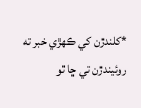*کلندڙن کي ڪهڙي خبر ته روئيندڙن تي ڇا ٿو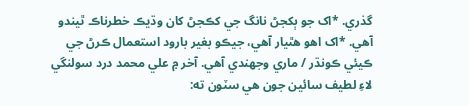گذري. *اک جو ٻکجڻ نانگ جي کڪجڻ کان وڌيڪ خطرناڪ ٿيندو آهي. *اک اهو هٿيار آهي، جيڪو بغير بارود استعمال ڪرڻ جي ڪيئي ڪونڌر / ماري وجهندي آهي. آخر ۾ علي محمد درد سولنگي لاءِ لطيف سائين جون هي سٽون ته: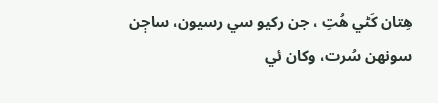هِتان کَڻي هُتِ ، جن رکيو سي رسيون، ساڄن سونهن سُرت، وکان ئي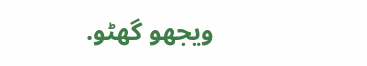ويجهو گهڻو.